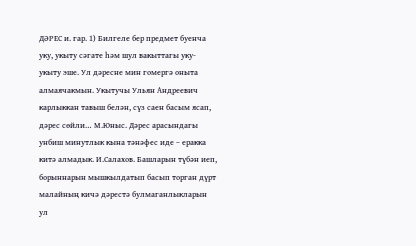ДӘРЕС и. гар. 1) Билгеле бер предмет буенча уку, укыту сәгате һәм шул вакыттагы уку-укыту эше. Ул дәресне мин гомергә оныта алмаячакмын. Укытучы Ульян Андреевич карлыккан тавыш белән, сүз саен басым ясап, дәрес сөйли… М.Юныс. Дәрес арасындагы унбиш минутлык кына тәнәфес иде – еракка китә алмадык. И.Салахов. Башларын түбән иеп, борыннарын мышкылдатып басып торган дүрт малайның кичә дәрестә булмаганлыкларын ул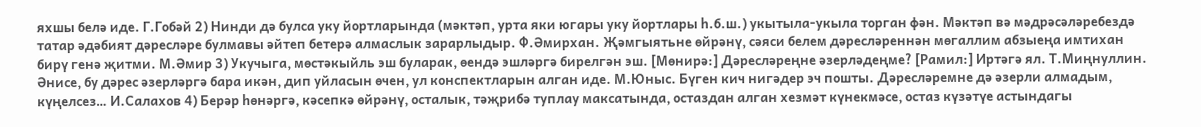яхшы белә иде. Г.Гобәй 2) Нинди дә булса уку йортларында (мәктәп, урта яки югары уку йортлары һ.б.ш.) укытыла-укыла торган фән. Мәктәп вә мәдрәсәләребездә татар әдәбият дәресләре булмавы әйтеп бетерә алмаслык зарарлыдыр. Ф.Әмирхан. Җәмгыятьне өйрәнү, сәяси белем дәресләреннән мөгаллим абзыеңа имтихан бирү генә җитми. М.Әмир 3) Укучыга, мөстәкыйль эш буларак, өендә эшләргә бирелгән эш. [Мөнирә:] Дәресләреңне әзерләдеңме? [Рамил:] Иртәгә ял. Т.Миңнуллин. Әнисе, бу дәрес әзерләргә бара икән, дип уйласын өчен, ул конспектларын алган иде. М.Юныс. Бүген кич нигәдер эч пошты. Дәресләремне дә әзерли алмадым, күңелсез… И.Салахов 4) Берәр һөнәргә, кәсепкә өйрәнү, осталык, тәҗрибә туплау максатында, остаздан алган хезмәт күнекмәсе, остаз күзәтүе астындагы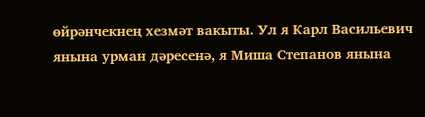өйрәнчекнең хезмәт вакыты. Ул я Карл Васильевич янына урман дәресенә, я Миша Степанов янына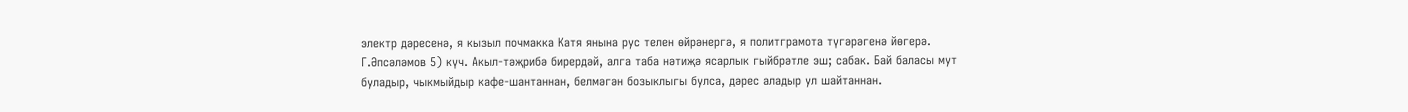электр дәресенә, я кызыл почмакка Катя янына рус телен өйрәнергә, я политграмота түгәрәгенә йөгерә. Г.Әпсәләмов 5) күч. Акыл-тәҗрибә бирердәй, алга таба нәтиҗә ясарлык гыйбрәтле эш; сабак. Бай баласы мут буладыр, чыкмыйдыр кафе-шантаннан, белмәгән бозыклыгы булса, дәрес аладыр ул шайтаннан.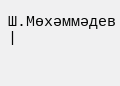Ш.Мөхәммәдев |